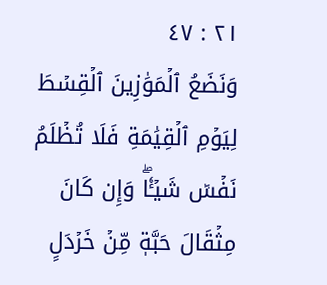٢١ : ٤٧
وَنَضَعُ ٱلۡمَوَٰزِينَ ٱلۡقِسۡطَ لِيَوۡمِ ٱلۡقِيَٰمَةِ فَلَا تُظۡلَمُ نَفۡسٞ شَيۡـٔٗاۖ وَإِن كَانَ مِثۡقَالَ حَبَّةٖ مِّنۡ خَرۡدَلٍ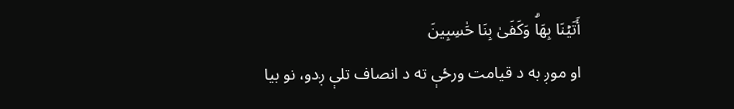أَتَيۡنَا بِهَاۗ وَكَفَىٰ بِنَا حَٰسِبِينَ
او موږ به د قيامت ورځې ته د انصاف تلې ږدو، نو بيا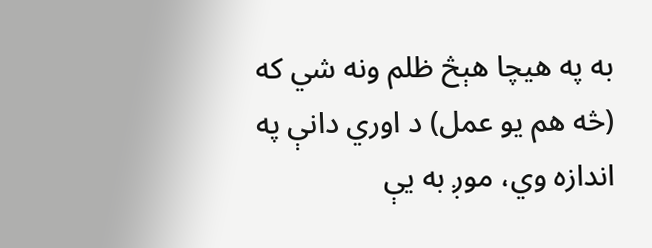به په هيچا هېڅ ظلم ونه شي كه (څه هم يو عمل) د اوري دانې په اندازه وي، موږ به يې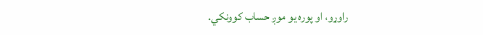راوړو، او پوره یو موږ حساب کوونکي.